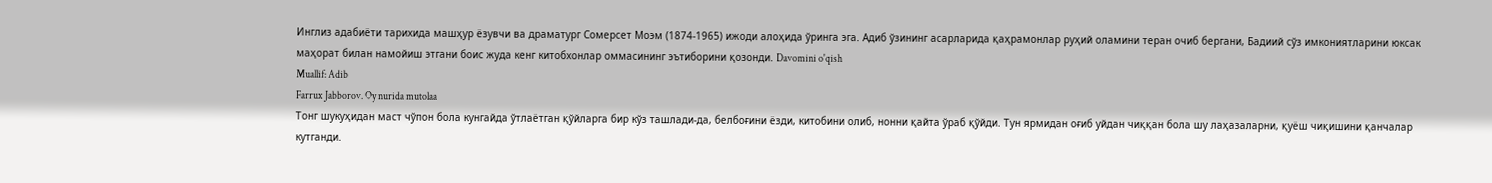Инглиз адабиёти тарихида машҳур ёзувчи ва драматург Сомерсет Моэм (1874-1965) ижоди алоҳида ўринга эга. Адиб ўзининг асарларида қаҳрамонлар руҳий оламини теран очиб бергани, Бадиий сўз имкониятларини юксак маҳорат билан намойиш этгани боис жуда кенг китобхонлар оммасининг эътиборини қозонди. Davomini o'qish
Muallif: Adib
Farrux Jabborov. Oy nurida mutolaa
Тонг шукуҳидан маст чўпон бола кунгайда ўтлаётган қўйларга бир кўз ташлади-да, белбоғини ёзди, китобини олиб, нонни қайта ўраб қўйди. Тун ярмидан оғиб уйдан чиққан бола шу лаҳазаларни, қуёш чиқишини қанчалар кутганди.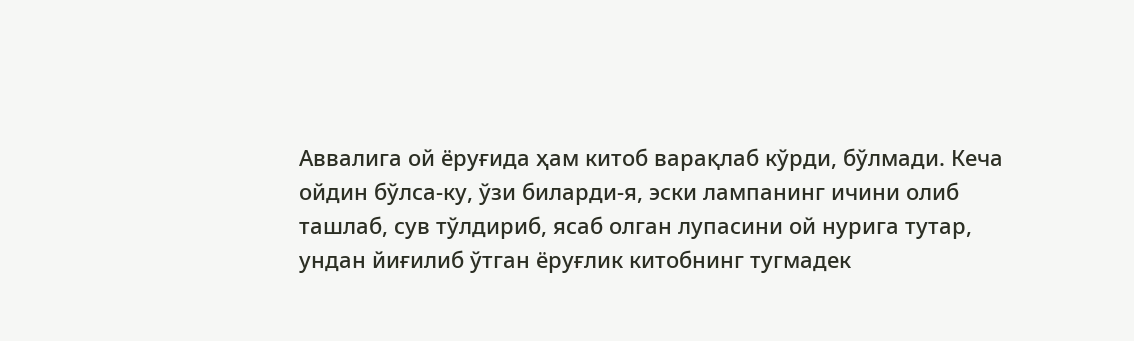Аввалига ой ёруғида ҳам китоб варақлаб кўрди, бўлмади. Кеча ойдин бўлса-ку, ўзи биларди-я, эски лампанинг ичини олиб ташлаб, сув тўлдириб, ясаб олган лупасини ой нурига тутар, ундан йиғилиб ўтган ёруғлик китобнинг тугмадек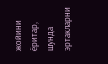жойини ёритар, шунда эртакларни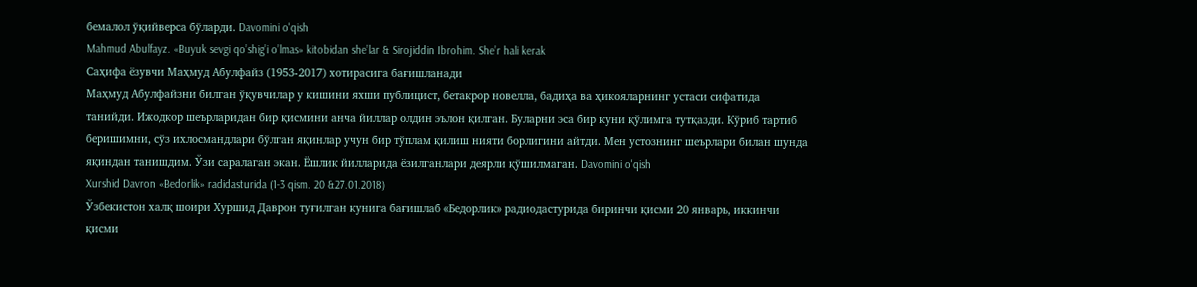бемалол ўқийверса бўларди. Davomini o'qish
Mahmud Abulfayz. «Buyuk sevgi qo’shig’i o’lmas» kitobidan she’lar & Sirojiddin Ibrohim. She’r hali kerak
Саҳифа ёзувчи Маҳмуд Абулфайз (1953-2017) хотирасига бағишланади
Маҳмуд Абулфайзни билган ўқувчилар у кишини яхши публицист, бетакрор новелла, бадиҳа ва ҳикояларнинг устаси сифатида танийди. Ижодкор шеърларидан бир қисмини анча йиллар олдин эълон қилган. Буларни эса бир куни қўлимга тутқазди. Кўриб тартиб беришимни, сўз ихлосмандлари бўлган яқинлар учун бир тўплам қилиш нияти борлигини айтди. Мен устознинг шеърлари билан шунда яқиндан танишдим. Ўзи саралаган экан. Ёшлик йилларида ёзилганлари деярли қўшилмаган. Davomini o'qish
Xurshid Davron «Bedorlik» radidasturida (1-3 qism. 20 &27.01.2018)
Ўзбекистон халқ шоири Хуршид Даврон туғилган кунига бағишлаб «Бедорлик» радиодастурида биринчи қисми 20 январь, иккинчи қисми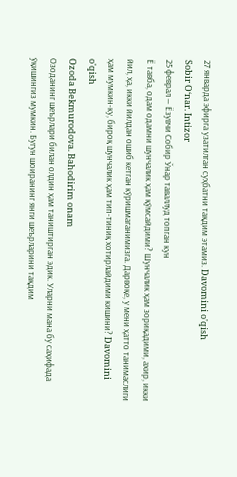27 январда эфирга узатилган суҳбатни тақдим этамиз. Davomini o'qish
Sobir O‘nar. Intizor
25 феврал — Ёзувчи Собир Ўнар таваллуд топган кун
Ё тавба, одам одамни шунчалик ҳам қўмсайдими? Шунчалик ҳам зориқадими, ахир, икки йил, ҳа, икки йилдан ошиб кетган кўришмаганимизга. Дарвоқе, у мени ҳатто танимаслиги ҳам мумкин-ку, бироқ шунчалик ҳам тип-тиниқ хотирлайдими кишини? Davomini o'qish
Ozoda Bekmurodova. Bahodirim onam
Озоданинг шеърлари билан олдин ҳам таништирган эдик. Уларни мана бу саҳифада ўқишингиз мумкин. Бугун шоиранинг янги шеърларини тақдим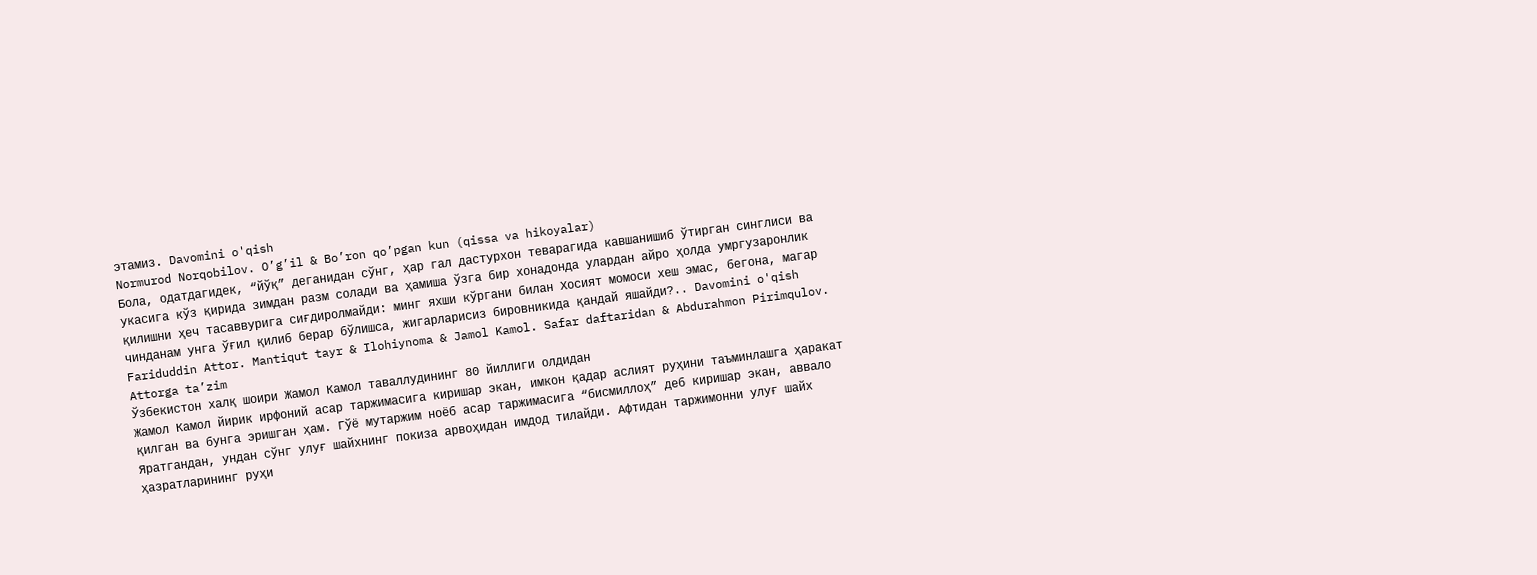этамиз. Davomini o'qish
Normurod Norqobilov. O’g’il & Bo’ron qo’pgan kun (qissa va hikoyalar)
Бола, одатдагидек, “йўқ” деганидан сўнг, ҳар гал дастурхон теварагида кавшанишиб ўтирган синглиси ва укасига кўз қирида зимдан разм солади ва ҳамиша ўзга бир хонадонда улардан айро ҳолда умргузаронлик қилишни ҳеч тасаввурига сиғдиролмайди: минг яхши кўргани билан Хосият момоси хеш эмас, бегона, магар чинданам унга ўғил қилиб берар бўлишса, жигарларисиз бировникида қандай яшайди?.. Davomini o'qish
Fariduddin Attor. Mantiqut tayr & Ilohiynoma & Jamol Kamol. Safar daftaridan & Abdurahmon Pirimqulov. Attorga ta’zim
Ўзбекистон халқ шоири Жамол Камол таваллудининг 80 йиллиги олдидан
Жамол Камол йирик ирфоний асар таржимасига киришар экан, имкон қадар аслият руҳини таъминлашга ҳаракат қилган ва бунга эришган ҳам. Гўё мутаржим ноёб асар таржимасига “бисмиллоҳ” деб киришар экан, аввало Яратгандан, ундан сўнг улуғ шайхнинг покиза арвоҳидан имдод тилайди. Афтидан таржимонни улуғ шайх ҳазратларининг руҳи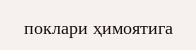поклари ҳимоятига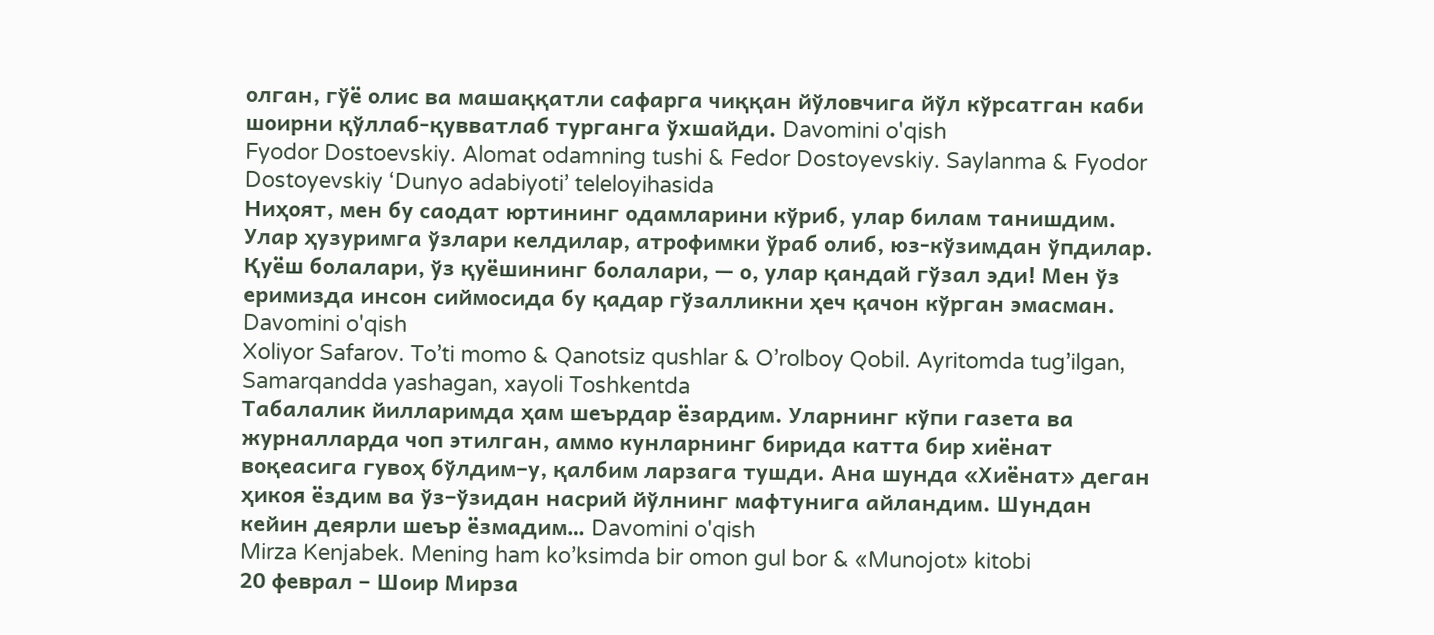олган, гўё олис ва машаққатли сафарга чиққан йўловчига йўл кўрсатган каби шоирни қўллаб-қувватлаб турганга ўхшайди. Davomini o'qish
Fyodor Dostoevskiy. Alomat odamning tushi & Fedor Dostoyevskiy. Saylanma & Fyodor Dostoyevskiy ‘Dunyo adabiyoti’ teleloyihasida
Ниҳоят, мен бу саодат юртининг одамларини кўриб, улар билам танишдим. Улар ҳузуримга ўзлари келдилар, атрофимки ўраб олиб, юз-кўзимдан ўпдилар. Қуёш болалари, ўз қуёшининг болалари, — о, улар қандай гўзал эди! Мен ўз еримизда инсон сиймосида бу қадар гўзалликни ҳеч қачон кўрган эмасман. Davomini o'qish
Xoliyor Safarov. To’ti momo & Qanotsiz qushlar & O’rolboy Qobil. Ayritomda tug’ilgan, Samarqandda yashagan, xayoli Toshkentda
Табалалик йилларимда ҳам шеърдар ёзардим. Уларнинг кўпи газета ва журналларда чоп этилган, аммо кунларнинг бирида катта бир хиёнат воқеасига гувоҳ бўлдим–у, қалбим ларзага тушди. Ана шунда «Хиёнат» деган ҳикоя ёздим ва ўз–ўзидан насрий йўлнинг мафтунига айландим. Шундан кейин деярли шеър ёзмадим… Davomini o'qish
Mirza Kenjabek. Mening ham ko’ksimda bir omon gul bor & «Munojot» kitobi
20 феврал – Шоир Мирза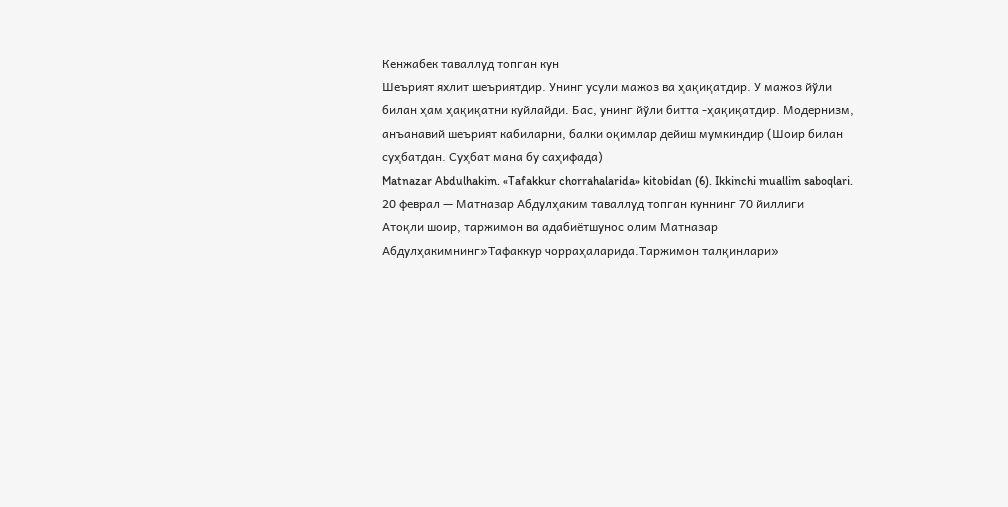Кенжабек таваллуд топган кун
Шеърият яхлит шеъриятдир. Унинг усули мажоз ва ҳақиқатдир. У мажоз йўли билан ҳам ҳақиқатни куйлайди. Бас, унинг йўли битта -ҳақиқатдир. Модернизм, анъанавий шеърият кабиларни, балки оқимлар дейиш мумкиндир (Шоир билан суҳбатдан. Суҳбат мана бу саҳифада)
Matnazar Abdulhakim. «Tafakkur chorrahalarida» kitobidan (6). Ikkinchi muallim saboqlari.
20 феврал — Матназар Абдулҳаким таваллуд топган куннинг 70 йиллиги
Атоқли шоир, таржимон ва адабиётшунос олим Матназар Абдулҳакимнинг»Тафаккур чорраҳаларида.Таржимон талқинлари»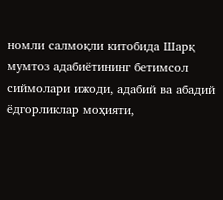номли салмоқли китобида Шарқ мумтоз адабиётининг бетимсол сиймолари ижоди, адабий ва абадий ёдгорликлар моҳияти,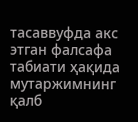тасаввуфда акс этган фалсафа табиати ҳақида мутаржимнинг қалб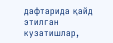дафтарида қайд этилган кузатишлар,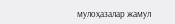мулоҳазалар жамул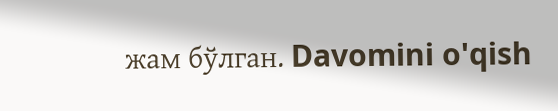жам бўлган. Davomini o'qish